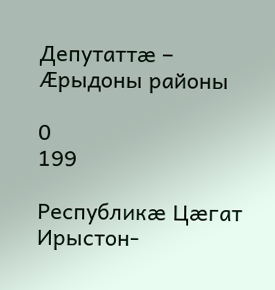Депутаттæ – Æрыдоны районы

0
199

Республикæ Цæгат Ирыстон-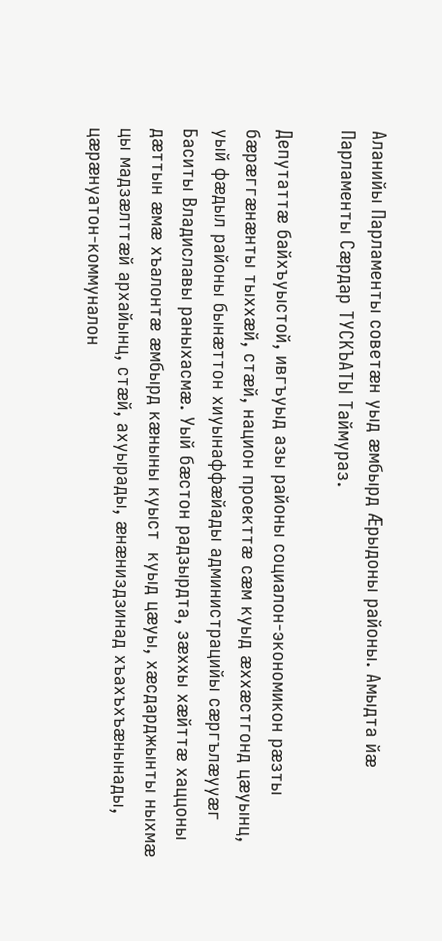Аланийы Парламенты советæн уыд æмбырд Æрыдоны районы. Амыдта йæ Парламенты Сæрдар ТУСКЪАТЫ Таймураз.

Депутаттæ байхъуыстой, ивгъуыд азы районы социалон-экономикон рæзты бæрæггæнæнты тыххæй, стæй, национ проекттæ сæм куыд æххæстгонд цæуынц, уый фæдыл районы бынæттон хиуынаффæйады администрацийы сæргълæууæг Баситы Владиславы раныхасмæ. Уый бæстон радзырдта, зæххы хæйттæ хаццоны дæттын æмæ хъалонтæ æмбырд кæныны куыст  куыд цæуы, хæсдарджынты ныхмæ цы мадзæлттæй архайынц, стæй, ахуырады, æнæниздзинад хъахъхъæнынады, цæрæнуатон-коммуналон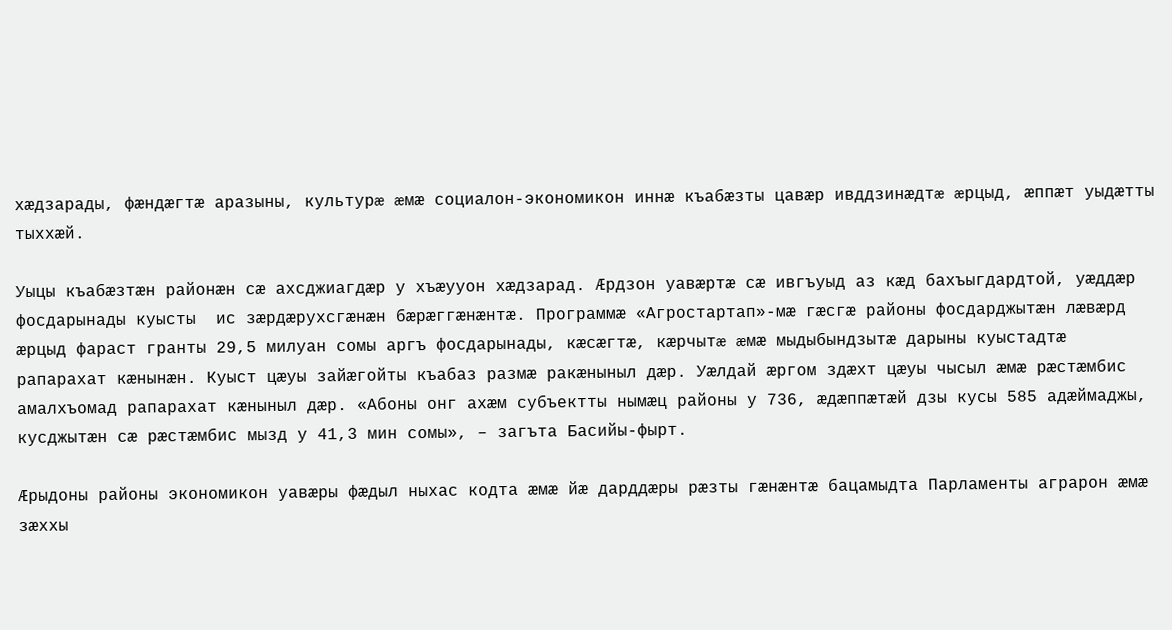хæдзарады, фæндæгтæ аразыны, культурæ æмæ социалон-экономикон иннæ къабæзты цавæр ивддзинæдтæ æрцыд, æппæт уыдæтты тыххæй.

Уыцы къабæзтæн районæн сæ ахсджиагдæр у хъæууон хæдзарад. Æрдзон уавæртæ сæ ивгъуыд аз кæд бахъыгдардтой, уæддæр фосдарынады куысты  ис зæрдæрухсгæнæн бæрæггæнæнтæ. Программæ «Агростартап»-мæ гæсгæ районы фосдарджытæн лæвæрд æрцыд фараст гранты 29,5 милуан сомы аргъ фосдарынады, кæсæгтæ, кæрчытæ æмæ мыдыбындзытæ дарыны куыстадтæ рапарахат кæнынæн. Куыст цæуы зайæгойты къабаз размæ ракæныныл дæр. Уæлдай æргом здæхт цæуы чысыл æмæ рæстæмбис амалхъомад рапарахат кæныныл дæр. «Абоны онг ахæм субъектты нымæц районы у 736, æдæппæтæй дзы кусы 585 адæймаджы, кусджытæн сæ рæстæмбис мызд у 41,3 мин сомы», – загъта Басийы-фырт.

Æрыдоны районы экономикон уавæры фæдыл ныхас кодта æмæ йæ дарддæры рæзты гæнæнтæ бацамыдта Парламенты аграрон æмæ зæххы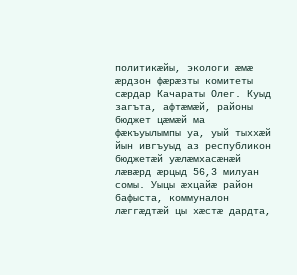политикæйы, экологи æмæ æрдзон фæрæзты комитеты сæрдар Качараты Олег. Куыд загъта, афтæмæй, районы бюджет цæмæй ма фæкъуылымпы уа, уый тыххæй йын ивгъуыд аз республикон бюджетæй уæлæмхасæнæй лæвæрд æрцыд 56,3 милуан сомы. Уыцы æхцайæ район бафыста, коммуналон лæггæдтæй цы хæстæ дардта,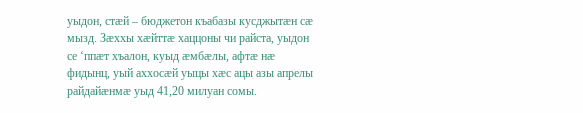уыдон, стæй – бюджетон къабазы кусджытæн сæ мызд. Зæххы хæйттæ хаццоны чи райста, уыдон се ‘ппæт хъалон, куыд æмбæлы, афтæ нæ фидынц, уый аххосæй уыцы хæс ацы азы апрелы райдайæнмæ уыд 41,20 милуан сомы.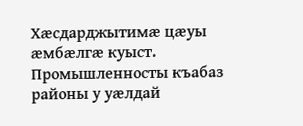Хæсдарджытимæ цæуы æмбæлгæ куыст. Промышленносты къабаз районы у уæлдай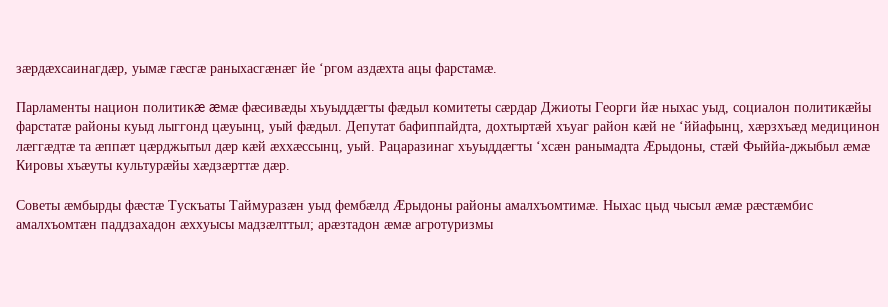зæрдæхсаинагдæр, уымæ гæсгæ раныхасгæнæг йе ‘ргом аздæхта ацы фарстамæ.

Парламенты национ политикæ æмæ фæсивæды хъуыддæгты фæдыл комитеты сæрдар Джиоты Георги йæ ныхас уыд, социалон политикæйы фарстатæ районы куыд лыггонд цæуынц, уый фæдыл. Депутат бафиппайдта, дохтыртæй хъуаг район кæй не ‘ййафынц, хæрзхъæд медицинон лæггæдтæ та æппæт цæрджытыл дæр кæй æххæссынц, уый. Рацаразинаг хъуыддæгты ‘хсæн ранымадта Æрыдоны, стæй Фыййа-джыбыл æмæ Кировы хъæуты культурæйы хæдзæрттæ дæр.

Советы æмбырды фæстæ Тускъаты Таймуразæн уыд фембæлд Æрыдоны районы амалхъомтимæ. Ныхас цыд чысыл æмæ рæстæмбис амалхъомтæн паддзахадон æххуысы мадзæлттыл; арæзтадон æмæ агротуризмы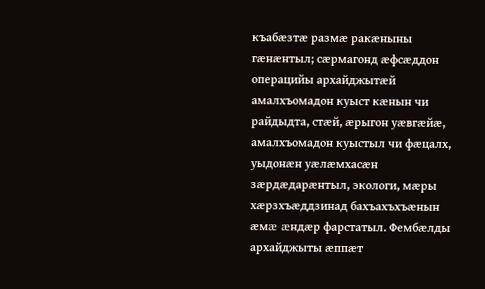къабæзтæ размæ ракæныны гæнæнтыл; сæрмагонд æфсæддон операцийы архайджытæй амалхъомадон куыст кæнын чи райдыдта, стæй, æрыгон уæвгæйæ, амалхъомадон куыстыл чи фæцалх, уыдонæн уæлæмхасæн зæрдæдарæнтыл, экологи, мæры хæрзхъæддзинад бахъахъхъæнын æмæ æндæр фарстатыл. Фембæлды архайджыты æппæт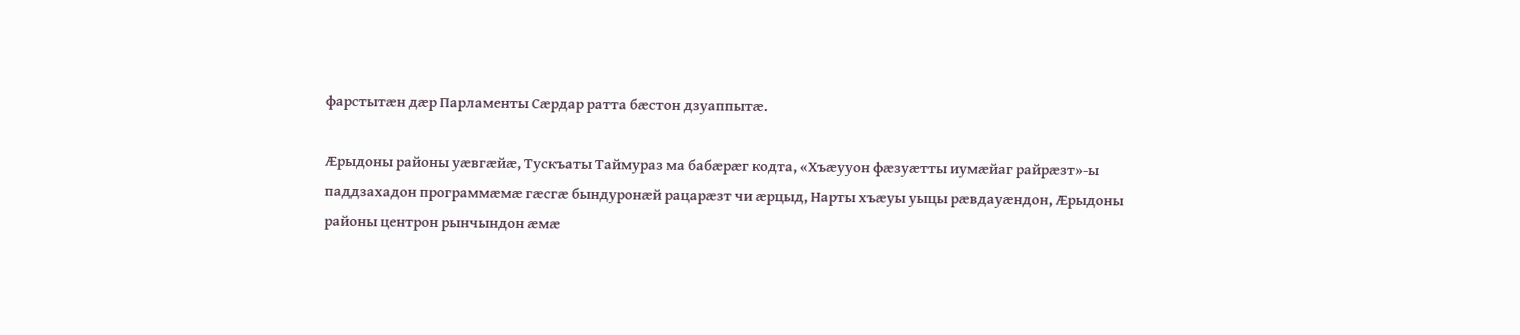фарстытæн дæр Парламенты Сæрдар ратта бæстон дзуаппытæ.

Æрыдоны районы уæвгæйæ, Тускъаты Таймураз ма бабæрæг кодта, «Хъæууон фæзуæтты иумæйаг райрæзт»-ы паддзахадон программæмæ гæсгæ бындуронæй рацарæзт чи æрцыд, Нарты хъæуы уыцы рæвдауæндон, Æрыдоны районы центрон рынчындон æмæ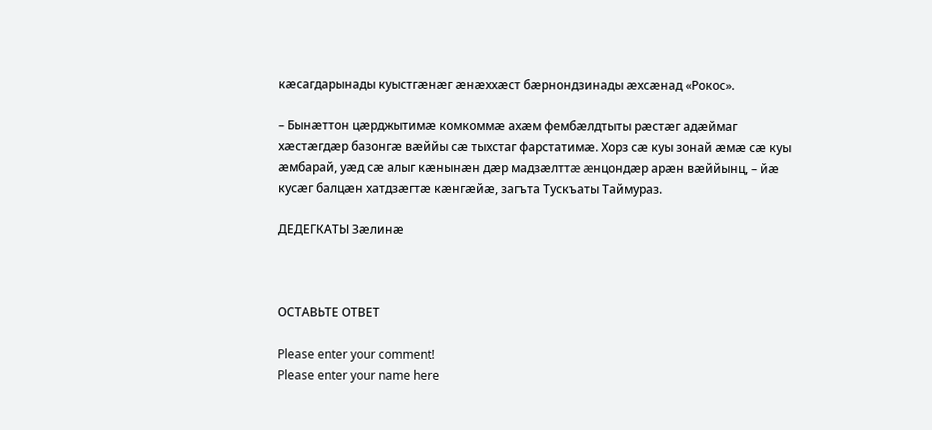кæсагдарынады куыстгæнæг æнæххæст бæрнондзинады æхсæнад «Рокос».

– Бынæттон цæрджытимæ комкоммæ ахæм фембæлдтыты рæстæг адæймаг хæстæгдæр базонгæ вæййы сæ тыхстаг фарстатимæ. Хорз сæ куы зонай æмæ сæ куы æмбарай, уæд сæ алыг кæнынæн дæр мадзæлттæ æнцондæр арæн вæййынц, – йæ кусæг балцæн хатдзæгтæ кæнгæйæ, загъта Тускъаты Таймураз.

ДЕДЕГКАТЫ Зæлинæ



ОСТАВЬТЕ ОТВЕТ

Please enter your comment!
Please enter your name here